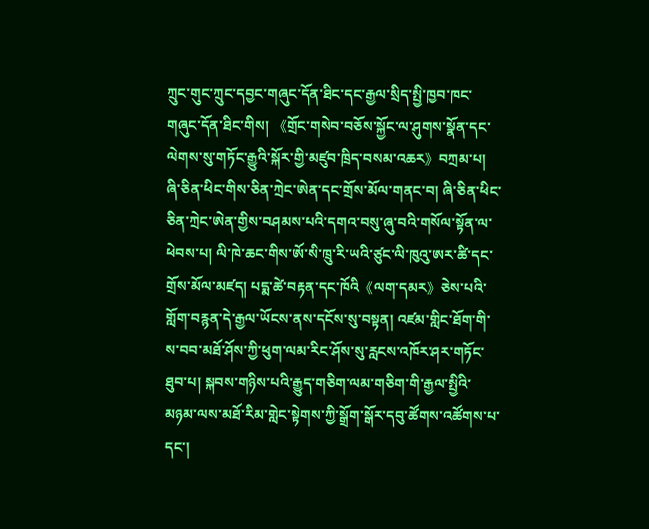ཀྲུང་གུང་ཀྲུང་དབྱང་གཞུང་དོན་ཐིང་དང་རྒྱལ་སྲིད་སྤྱི་ཁྱབ་ཁང་གཞུང་དོན་ཐིང་གིས། 《གྲོང་གསེབ་བཅོས་སྐྱོང་ལ་ཤུགས་སྣོན་དང་ལེགས་སུ་གཏོང་རྒྱུའི་སྐོར་གྱི་མཛུབ་ཁྲིད་བསམ་འཆར》བཀྲམ་པ། ཞི་ཅིན་ཕིང་གིས་ཅིན་ཀྲེང་ཨེན་དང་གྲོས་མོལ་གནང་བ། ཞི་ཅིན་ཕིང་ཅིན་ཀྲེང་ཨེན་གྱིས་བཤམས་པའི་དགའ་བསུ་ཞུ་བའི་གསོལ་སྟོན་ལ་ཕེབས་པ། ལི་ཁེ་ཆང་གིས་ཨོ་སི་ཁྲུ་རི་ཡའི་ཙུང་ལི་ཁུའུ་ཨར་ཚི་དང་གྲོས་མོལ་མཛད། པདྨ་ཚེ་བརྟན་དང་ཁོའི《ལག་དམར》ཅེས་པའི་གློག་བརྙན་དེ་རྒྱལ་ཡོངས་ནས་དངོས་སུ་བསྟན། འཛམ་གླིང་ཐོག་གི་ས་བབ་མཐོ་ཤོས་ཀྱི་ཕུག་ལམ་རིང་ཤོས་སུ་རླངས་འཁོར་ཤར་གཏོང་ཐུབ་པ། སྐབས་གཉིས་པའི་རྒྱུད་གཅིག་ལམ་གཅིག་གི་རྒྱལ་སྤྱིའི་མཉམ་ལས་མཐོ་རིམ་གླེང་སྟེགས་ཀྱི་སྒྲོག་སྒོར་དབུ་ཚོགས་འཚོགས་པ་དང་།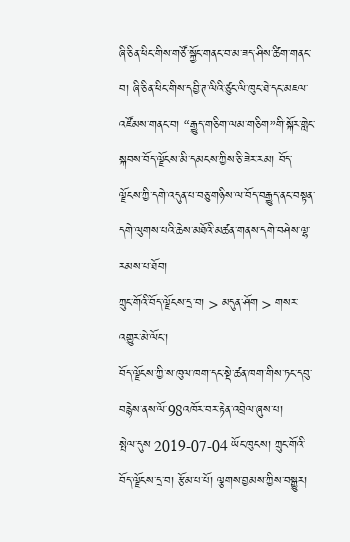ཞི་ཅིན་ཕིང་གིས་གཙོ་སྐྱོང་གནང་བ་མ་ཟད་ཤིས་ཚིག་གནང་བ། ཞི་ཅིན་ཕིང་གིས་དབྱི་ཊ་ལིའི་ཙུང་ལི་ཁུང་ཐེ་དང་མཇལ་འཛོམས་གནང་བ། “རྒྱུད་གཅིག་ལམ་གཅིག”གི་སྐོར་གླེང་སྐབས་བོད་ལྗོངས་མི་དམངས་ཀྱིས་ཅི་ཟེར་རམ། བོད་ལྗོངས་ཀྱི་དགེ་འདུན་པ་བཅུ་གཉིས་ལ་བོད་བརྒྱུད་ནང་བསྟན་དགེ་ལུགས་པའི་ཆེས་མཐོའི་མཚན་གནས་དགེ་བཤེས་ལྷ་རམས་པ་ཐོབ།
ཀྲུང་གོའི་བོད་ལྗོངས་དྲ་བ། > མདུན་ཤོག > གསར་འགྱུར་མེ་ལོང་།
བོད་ལྗོངས་ཀྱི་ས་ཁུལ་ཁག་དང་སྡེ་ཚན་ཁག་གིས་ཏང་དབུ་བརྙེས་ནས་ལོ་98འཁོར་བར་རྟེན་འབྲེལ་ཞུས་པ།
སྤེལ་དུས 2019-07-04 ཡོང་ཁུངས། ཀྲུང་གོའི་བོད་ལྗོངས་དྲ་བ། རྩོམ་པ་པོ། ལྕགས་བྱམས་ཀྱིས་བསྒྱུར།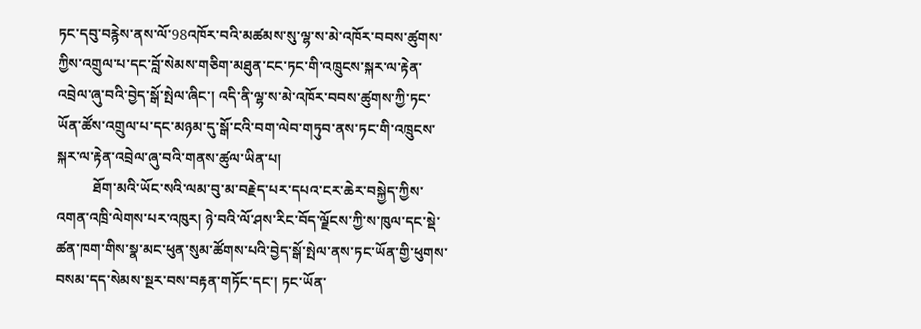ཏང་དབུ་བརྙེས་ནས་ལོ་98འཁོར་བའི་མཚམས་སུ་ལྷ་ས་མེ་འཁོར་བབས་ཚུགས་ཀྱིས་འགྲུལ་པ་དང་བློ་སེམས་གཅིག་མཐུན་ངང་ཏང་གི་འཁྲུངས་སྐར་ལ་རྟེན་འབྲེལ་ཞུ་བའི་བྱེད་སྒོ་སྤེལ་ཞིང་། འདི་ནི་ལྷ་ས་མེ་འཁོར་བབས་ཚུགས་ཀྱི་ཏང་ཡོན་ཚོས་འགྲུལ་པ་དང་མཉམ་དུ་སྒོ་ངའི་བག་ལེབ་གཏུབ་ནས་ཏང་གི་འཁྲུངས་སྐར་ལ་རྟེན་འབྲེལ་ཞུ་བའི་གནས་ཚུལ་ཡིན་པ།
          ཐོག་མའི་ཡོང་སའི་ལམ་བུ་མ་བརྗེད་པར་དཔའ་ངར་ཆེར་བསྐྱེད་ཀྱིས་འགན་འཁྲི་ལེགས་པར་འཁུར། ཉེ་བའི་ལོ་ཤས་རིང་བོད་ལྗོངས་ཀྱི་ས་ཁུལ་དང་སྡེ་ཚན་ཁག་གིས་སྣ་མང་ཕུན་སུམ་ཚོགས་པའི་བྱེད་སྒོ་སྤེལ་ནས་ཏང་ཡོན་གྱི་ཕུགས་བསམ་དད་སེམས་སྔར་བས་བརྟན་གཏོང་དང་། ཏང་ཡོན་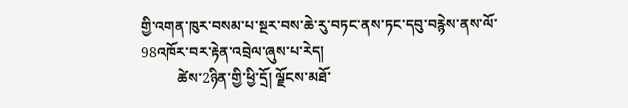གྱི་འགན་ཁུར་བསམ་པ་སྔར་བས་ཆེ་རུ་བཏང་ནས་ཏང་དབུ་བརྙེས་ནས་ལོ་98འཁོར་བར་རྟེན་འབྲེལ་ཞུས་པ་རེད།
          ཚེས་2ཉིན་གྱི་ཕྱི་དྲོ། ལྗོངས་མཐོ་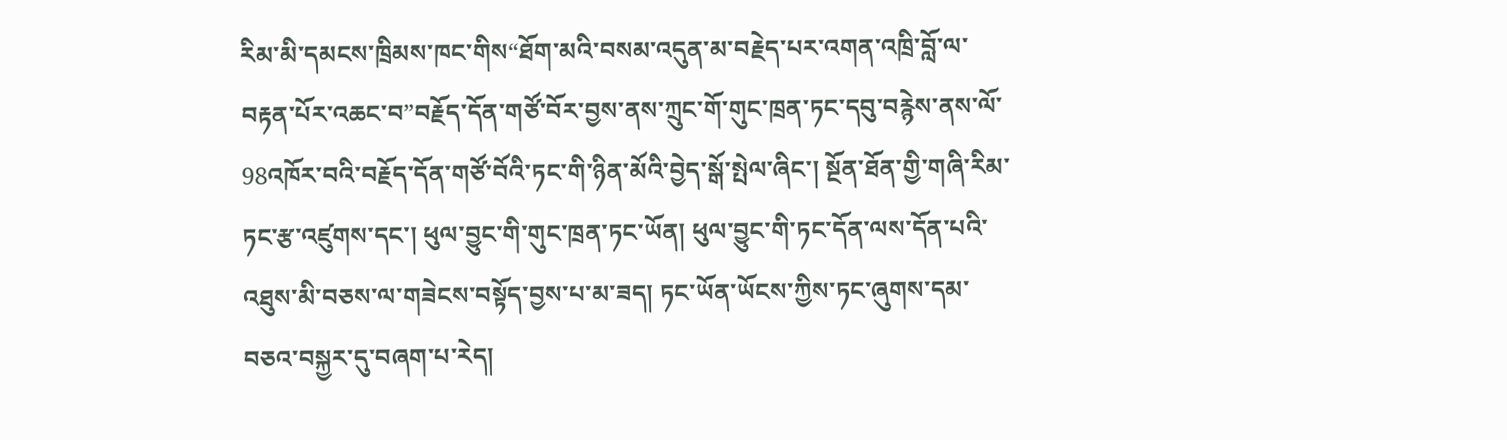རིམ་མི་དམངས་ཁྲིམས་ཁང་གིས“ཐོག་མའི་བསམ་འདུན་མ་བརྗེད་པར་འགན་འཁྲི་བློ་ལ་བརྟན་པོར་འཆང་བ”བརྗོད་དོན་གཙོ་བོར་བྱས་ནས་ཀྲུང་གོ་གུང་ཁྲན་ཏང་དབུ་བརྙེས་ནས་ལོ་98འཁོར་བའི་བརྗོད་དོན་གཙོ་བོའི་ཏང་གི་ཉིན་མོའི་བྱེད་སྒོ་སྤེལ་ཞིང་། སྔོན་ཐོན་གྱི་གཞི་རིམ་ཏང་རྩ་འཛུགས་དང་། ཕུལ་བྱུང་གི་གུང་ཁྲན་ཏང་ཡོན། ཕུལ་བྱུང་གི་ཏང་དོན་ལས་དོན་པའི་འཐུས་མི་བཅས་ལ་གཟེངས་བསྟོད་བྱས་པ་མ་ཟད། ཏང་ཡོན་ཡོངས་ཀྱིས་ཏང་ཞུགས་དམ་བཅའ་བསྐྱར་དུ་བཞག་པ་རེད།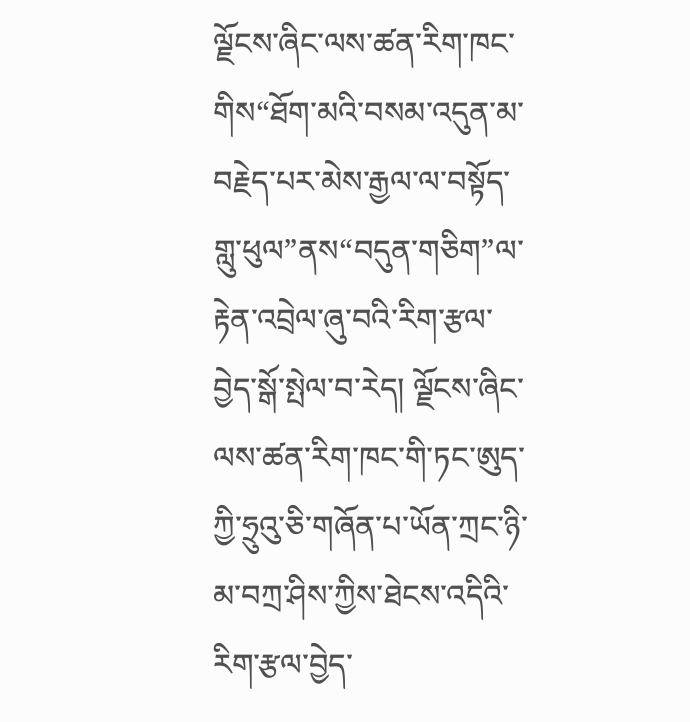ལྗོངས་ཞིང་ལས་ཚན་རིག་ཁང་གིས“ཐོག་མའི་བསམ་འདུན་མ་བརྗེད་པར་མེས་རྒྱལ་ལ་བསྟོད་གླུ་ཕུལ”ནས“བདུན་གཅིག”ལ་རྟེན་འབྲེལ་ཞུ་བའི་རིག་རྩལ་བྱེད་སྒོ་སྤེལ་བ་རེད། ལྗོངས་ཞིང་ལས་ཚན་རིག་ཁང་གི་ཏང་ཨུད་ཀྱི་ཧྲུའུ་ཅི་གཞོན་པ་ཡོན་ཀྲང་ཉི་མ་བཀྲ་ཤིས་ཀྱིས་ཐེངས་འདིའི་རིག་རྩལ་བྱེད་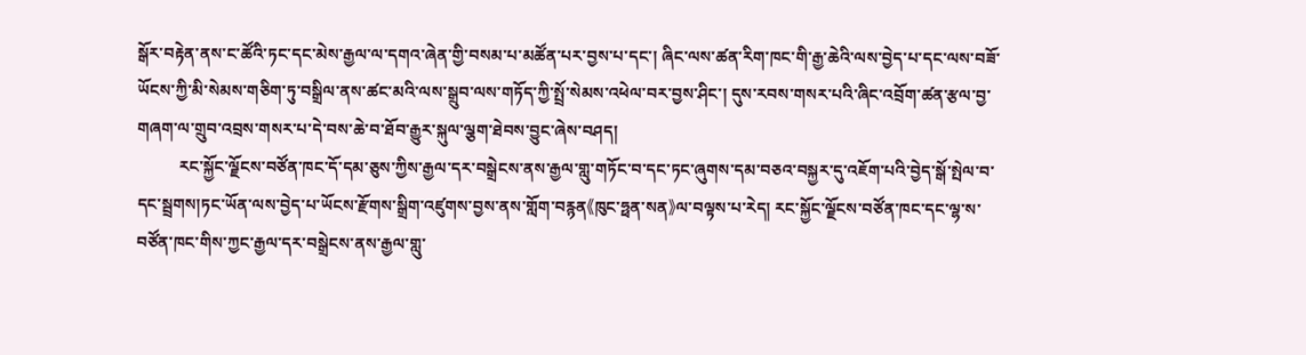སྒོར་བརྟེན་ནས་ང་ཚོའི་ཏང་དང་མེས་རྒྱལ་ལ་དགའ་ཞེན་གྱི་བསམ་པ་མཚོན་པར་བྱས་པ་དང་། ཞིང་ལས་ཚན་རིག་ཁང་གི་རྒྱ་ཆེའི་ལས་བྱེད་པ་དང་ལས་བཟོ་ཡོངས་ཀྱི་མི་སེམས་གཅིག་ཏུ་བསྒྲིལ་ནས་ཚང་མའི་ལས་སྒྲུབ་ལས་གཏོད་ཀྱི་སྤྲོ་སེམས་འཕེལ་བར་བྱས་ཤིང་། དུས་རབས་གསར་པའི་ཞིང་འབྲོག་ཚན་རྩལ་བྱ་གཞག་ལ་གྲུབ་འབྲས་གསར་པ་དེ་བས་ཆེ་བ་ཐོབ་རྒྱུར་སྐུལ་ལྕག་ཐེབས་བྱུང་ཞེས་བཤད།
          རང་སྐྱོང་ལྗོངས་བཙོན་ཁང་དོ་དམ་ཅུས་ཀྱིས་རྒྱལ་དར་བསྒྲེངས་ནས་རྒྱལ་གླུ་གཏོང་བ་དང་ཏང་ཞུགས་དམ་བཅའ་བསྐྱར་དུ་འཇོག་པའི་བྱེད་སྒོ་སྤེལ་བ་དང་སྦྲགས།ཏང་ཡོན་ལས་བྱེད་པ་ཡོངས་རྫོགས་སྒྲིག་འཛུགས་བྱས་ནས་གློག་བརྙན《ཁུང་ཧྥན་སན》ལ་བལྟས་པ་རེད། རང་སྐྱོང་ལྗོངས་བཙོན་ཁང་དང་ལྷ་ས་བཙོན་ཁང་གིས་ཀྱང་རྒྱལ་དར་བསྒྲེངས་ནས་རྒྱལ་གླུ་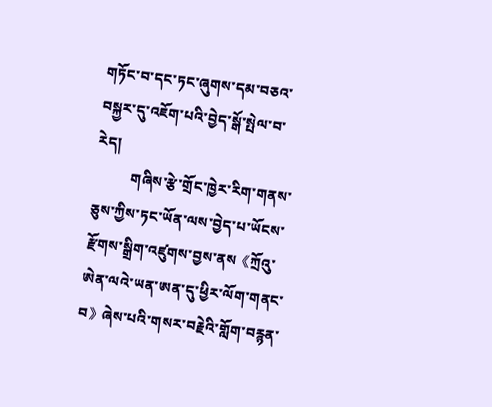གཏོང་བ་དང་ཏང་ཞུགས་དམ་བཅའ་བསྐྱར་དུ་འཇོག་པའི་བྱེད་སྒོ་སྤེལ་བ་རེད།
          གཞིས་རྩེ་གྲོང་ཁྱེར་རིག་གནས་ཅུས་ཀྱིས་ཏང་ཡོན་ལས་བྱེད་པ་ཡོངས་རྫོགས་སྒྲིག་འཛུགས་བྱས་ནས《ཀྲོའུ་ཨེན་ལའེ་ཡན་ཨན་དུ་ཕྱིར་ལོག་གནང་བ》ཞེས་པའི་གསར་བརྗེའི་གློག་བརྙན་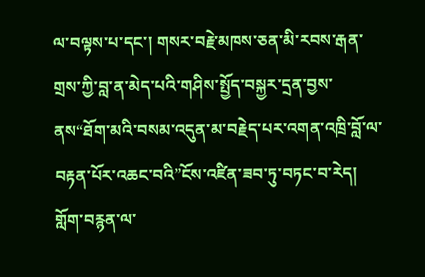ལ་བལྟས་པ་དང་། གསར་བརྗེ་མཁས་ཅན་མི་རབས་རྒན་གྲས་ཀྱི་བླ་ན་མེད་པའི་གཤིས་སྤྱོད་བསྐྱར་དྲན་བྱས་ནས“ཐོག་མའི་བསམ་འདུན་མ་བརྗེད་པར་འགན་འཁྲི་བློ་ལ་བརྟན་པོར་འཆང་བའི”ངོས་འཛིན་ཟབ་ཏུ་བཏང་བ་རེད། གློག་བརྙན་ལ་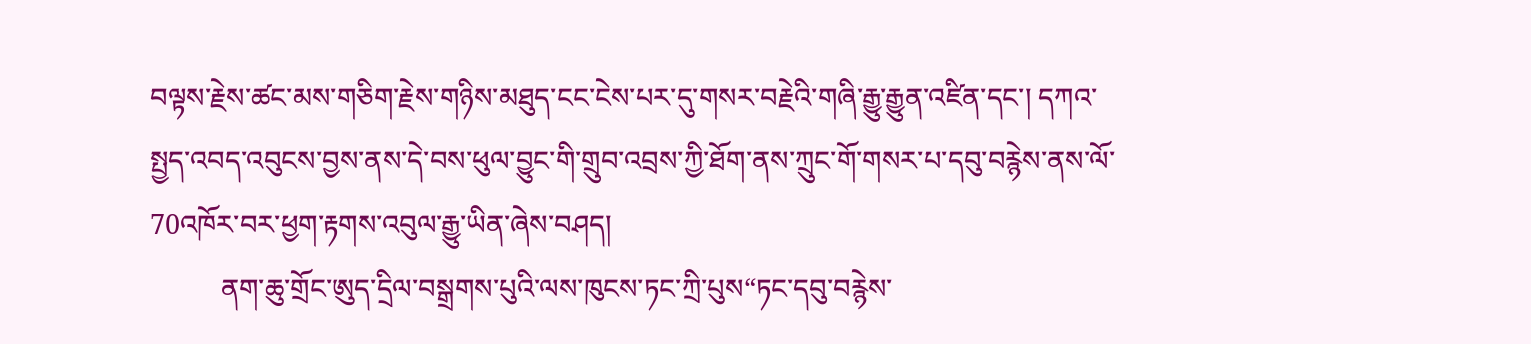བལྟས་རྗེས་ཚང་མས་གཅིག་རྗེས་གཉིས་མཐུད་ངང་ངེས་པར་དུ་གསར་བརྗེའི་གཞི་རྒྱུ་རྒྱུན་འཛིན་དང་། དཀའ་སྤྱད་འབད་འབུངས་བྱས་ནས་དེ་བས་ཕུལ་བྱུང་གི་གྲུབ་འབྲས་ཀྱི་ཐོག་ནས་ཀྲུང་གོ་གསར་པ་དབུ་བརྙེས་ནས་ལོ་70འཁོར་བར་ཕྱག་རྟགས་འབུལ་རྒྱུ་ཡིན་ཞེས་བཤད།
          ནག་ཆུ་གྲོང་ཨུད་དྲིལ་བསྒྲགས་པུའི་ལས་ཁུངས་ཏང་ཀྲི་པུས“ཏང་དབུ་བརྙེས་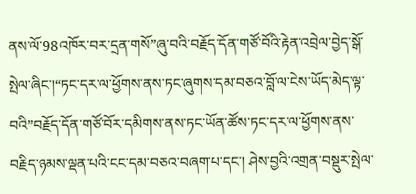ནས་ལོ་98འཁོར་བར་དྲན་གསོ”ཞུ་བའི་བརྗོད་དོན་གཙོ་བོའི་རྟེན་འབྲེལ་བྱེད་སྒོ་སྤེལ་ཞིང་།“ཏང་དར་ལ་ཕྱོགས་ནས་ཏང་ཞུགས་དམ་བཅའ་བློ་ལ་ངེས་ཡོད་མེད་ལྟ་བའི”བརྗོད་དོན་གཙོ་བོར་དམིགས་ནས་ཏང་ཡོན་ཚོས་ཏང་དར་ལ་ཕྱོགས་ནས་བརྗིད་ཉམས་ལྡན་པའི་ངང་དམ་བཅའ་བཞག་པ་དང་། ཤེས་བྱའི་འགྲན་བསྡུར་སྤེལ་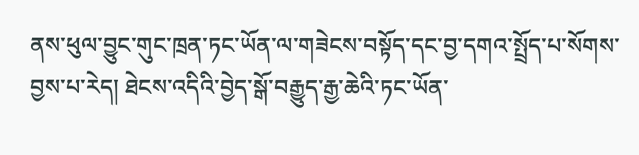ནས་ཕུལ་བྱུང་གུང་ཁྲན་ཏང་ཡོན་ལ་གཟེངས་བསྟོད་དང་བྱ་དགའ་སྤྲོད་པ་སོགས་བྱས་པ་རེད། ཐེངས་འདིའི་བྱེད་སྒོ་བརྒྱུད་རྒྱ་ཆེའི་ཏང་ཡོན་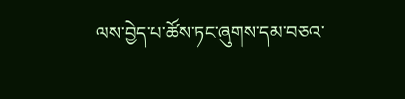ལས་བྱེད་པ་ཚོས་ཏང་ཞུགས་དམ་བཅའ་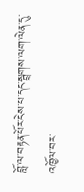བློ་ལ་བརྟན་པོར་ངེས་པ་དང་སྦྲགས་ལག་ལེན་དུ་འཁྱོལ་བར་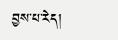བྱས་པ་རེད།